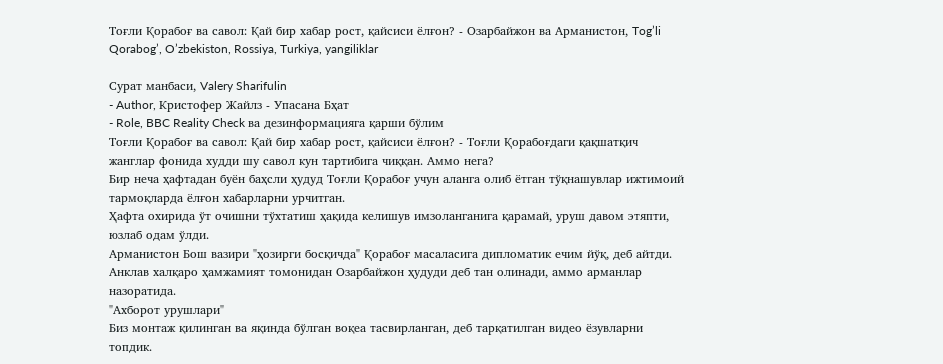Тоғли Қорабоғ ва савол: Қай бир хабар рост, қайсиси ёлғон? - Озарбайжон ва Арманистон, Tog’li Qorabog’, O’zbekiston, Rossiya, Turkiya, yangiliklar

Сурат манбаси, Valery Sharifulin
- Author, Кристофер Жайлз - Упасана Бҳат
- Role, BBC Reality Check ва дезинформацияга қарши бўлим
Тоғли Қорабоғ ва савол: Қай бир хабар рост, қайсиси ёлғон? - Тоғли Қорабоғдаги қақшатқич жанглар фонида худди шу савол кун тартибига чиққан. Аммо нега?
Бир неча ҳафтадан буён баҳсли ҳудуд Тоғли Қорабоғ учун аланга олиб ётган тўқнашувлар ижтимоий тармоқларда ёлғон хабарларни урчитган.
Ҳафта охирида ўт очишни тўхтатиш ҳақида келишув имзоланганига қарамай, уруш давом этяпти, юзлаб одам ўлди.
Арманистон Бош вазири "ҳозирги босқичда" Қорабоғ масаласига дипломатик ечим йўқ, деб айтди. Анклав халқаро ҳамжамият томонидан Озарбайжон ҳудуди деб тан олинади, аммо арманлар назоратида.
"Ахборот урушлари"
Биз монтаж қилинган ва яқинда бўлган воқеа тасвирланган, деб тарқатилган видео ёзувларни топдик.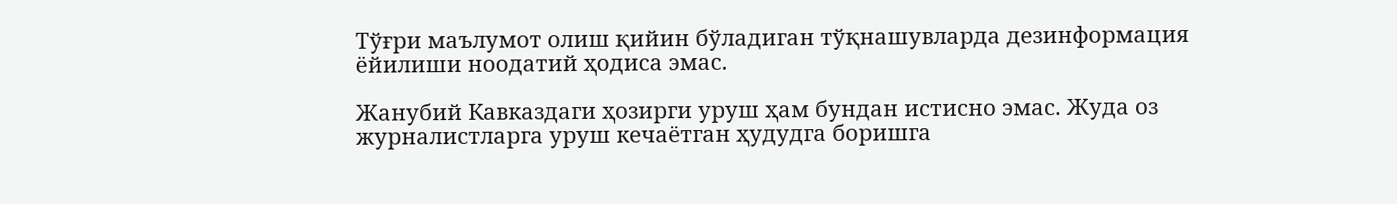Тўғри маълумот олиш қийин бўладиган тўқнашувларда дезинформация ёйилиши ноодатий ҳодиса эмас.

Жанубий Кавказдаги ҳозирги уруш ҳам бундан истисно эмас. Жуда оз журналистларга уруш кечаётган ҳудудга боришга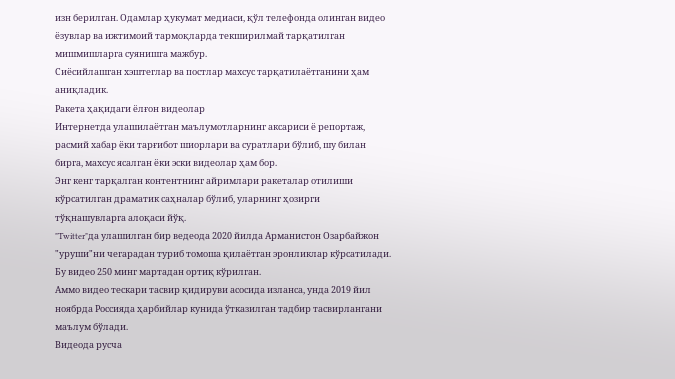изн берилган. Одамлар ҳукумат медиаси, қўл телефонда олинган видео ёзувлар ва ижтимоий тармоқларда текширилмай тарқатилган мишмишларга суянишга мажбур.
Сиёсийлашган хэштеглар ва постлар махсус тарқатилаётганини ҳам аниқладик.
Ракета ҳақидаги ёлғон видеолар
Интернетда улашилаётган маълумотларнинг аксариси ё репортаж, расмий хабар ёки тарғибот шиорлари ва суратлари бўлиб, шу билан бирга, махсус ясалган ёки эски видеолар ҳам бор.
Энг кенг тарқалган контентнинг айримлари ракеталар отилиши кўрсатилган драматик саҳналар бўлиб, уларнинг ҳозирги тўқнашувларга алоқаси йўқ.
"Twitter"да улашилган бир ведеода 2020 йилда Арманистон Озарбайжон "уруши"ни чегарадан туриб томоша қилаётган эронликлар кўрсатилади. Бу видео 250 минг мартадан ортиқ кўрилган.
Аммо видео тескари тасвир қидируви асосида изланса, унда 2019 йил ноябрда Россияда ҳарбийлар кунида ўтказилган тадбир тасвирлангани маълум бўлади.
Видеода русча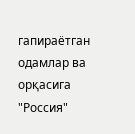гапираётган одамлар ва орқасига "Россия"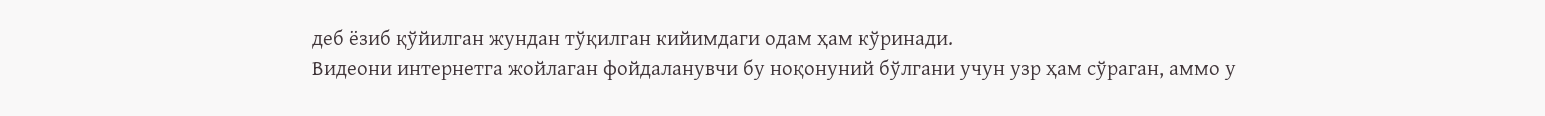деб ёзиб қўйилган жундан тўқилган кийимдаги одам ҳам кўринади.
Видеони интернетга жойлаган фойдаланувчи бу ноқонуний бўлгани учун узр ҳам сўраган, аммо у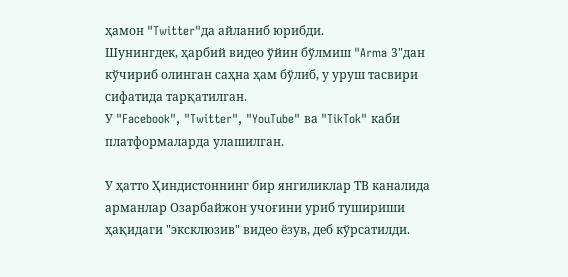ҳамон "Twitter"да айланиб юрибди.
Шунингдек, ҳарбий видео ўйин бўлмиш "Arma 3"дан кўчириб олинган саҳна ҳам бўлиб, у уруш тасвири сифатида тарқатилган.
У "Facebook", "Twitter", "YouTube" ва "TikTok" каби платформаларда улашилган.

У ҳатто Ҳиндистоннинг бир янгиликлар ТВ каналида арманлар Озарбайжон учоғини уриб тушириши ҳақидаги "эксклюзив" видео ёзув, деб кўрсатилди.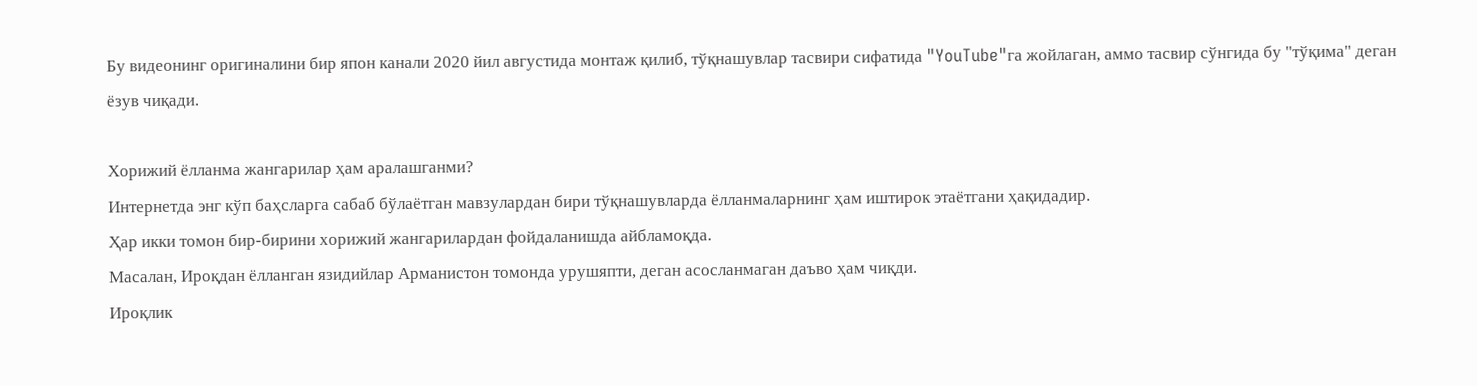Бу видеонинг оригиналини бир япон канали 2020 йил августида монтаж қилиб, тўқнашувлар тасвири сифатида "YouTube"га жойлаган, аммо тасвир сўнгида бу "тўқима" деган ёзув чиқади.

Хорижий ёлланма жангарилар ҳам аралашганми?
Интернетда энг кўп баҳсларга сабаб бўлаётган мавзулардан бири тўқнашувларда ёлланмаларнинг ҳам иштирок этаётгани ҳақидадир.
Ҳар икки томон бир-бирини хорижий жангарилардан фойдаланишда айбламоқда.
Масалан, Ироқдан ёлланган язидийлар Арманистон томонда урушяпти, деган асосланмаган даъво ҳам чиқди.
Ироқлик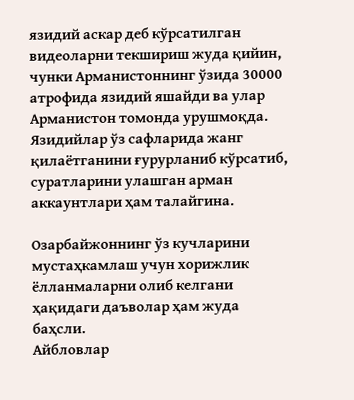язидий аскар деб кўрсатилган видеоларни текшириш жуда қийин, чунки Арманистоннинг ўзида 30000 атрофида язидий яшайди ва улар Арманистон томонда урушмоқда.
Язидийлар ўз сафларида жанг қилаётганини ғурурланиб кўрсатиб, суратларини улашган арман аккаунтлари ҳам талайгина.

Озарбайжоннинг ўз кучларини мустаҳкамлаш учун хорижлик ёлланмаларни олиб келгани ҳақидаги даъволар ҳам жуда баҳсли.
Айбловлар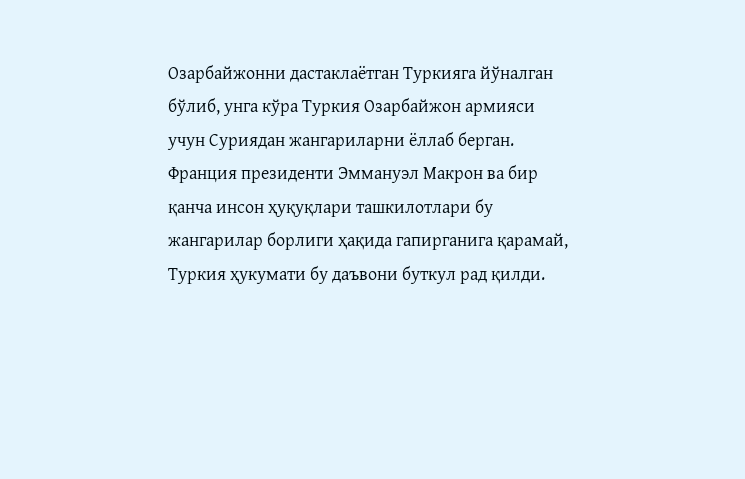Озарбайжонни дастаклаётган Туркияга йўналган бўлиб, унга кўра Туркия Озарбайжон армияси учун Суриядан жангариларни ёллаб берган.
Франция президенти Эммануэл Макрон ва бир қанча инсон ҳуқуқлари ташкилотлари бу жангарилар борлиги ҳақида гапирганига қарамай, Туркия ҳукумати бу даъвони буткул рад қилди.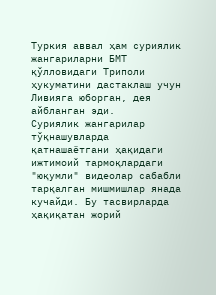Туркия аввал ҳам суриялик жангариларни БМТ қўлловидаги Триполи ҳукуматини дастаклаш учун Ливияга юборган, дея айбланган эди.
Суриялик жангарилар тўқнашувларда қатнашаётгани ҳақидаги ижтимоий тармоқлардаги "юқумли" видеолар сабабли тарқалган мишмишлар янада кучайди. Бу тасвирларда ҳақиқатан жорий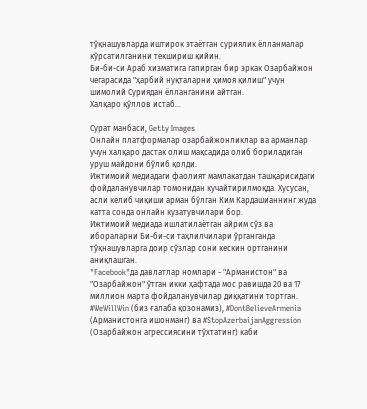тўқнашувларда иштирок этаётган суриялик ёлланмалар кўрсатилганини текшириш қийин.
Би-би-си Араб хизматига гапирган бир эркак Озарбайжон чегарасида "ҳарбий нуқталарни ҳимоя қилиш" учун шимолий Суриядан ёлланганини айтган.
Халқаро қўллов истаб...

Сурат манбаси, Getty Images
Онлайн платформалар озарбайжонликлар ва арманлар учун халқаро дастак олиш мақсадида олиб бориладиган уруш майдони бўлиб қолди.
Ижтимоий медиадаги фаолият мамлакатдан ташқарисидаги фойдаланувчилар томонидан кучайтирилмоқда. Хусусан, асли келиб чиқиши арман бўлган Ким Кардашианнинг жуда катта сонда онлайн кузатувчилари бор.
Ижтимоий медиада ишлатилаётган айрим сўз ва ибораларни Би-би-си таҳлилчилари ўрганганда тўқнашувларга доир сўзлар сони кескин ортганини аниқлашган.
"Facebook"да давлатлар номлари - "Арманистон" ва "Озарбайжон" ўтган икки ҳафтада мос равишда 20 ва 17 миллион марта фойдаланувчилар диққатини тортган.
#WeWillWin (биз ғалаба қозонамиз), #DontBelieveArmenia (Арманистонга ишонманг) ва #StopAzerbaijanAggression (Озарбайжон агрессиясини тўхтатинг) каби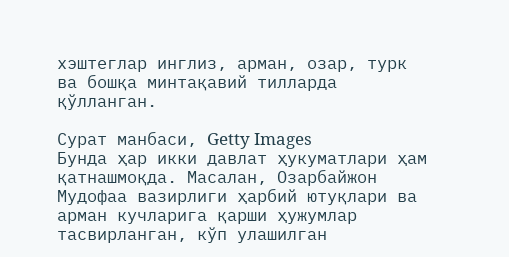хэштеглар инглиз, арман, озар, турк ва бошқа минтақавий тилларда қўлланган.

Сурат манбаси, Getty Images
Бунда ҳар икки давлат ҳукуматлари ҳам қатнашмоқда. Масалан, Озарбайжон Мудофаа вазирлиги ҳарбий ютуқлари ва арман кучларига қарши ҳужумлар тасвирланган, кўп улашилган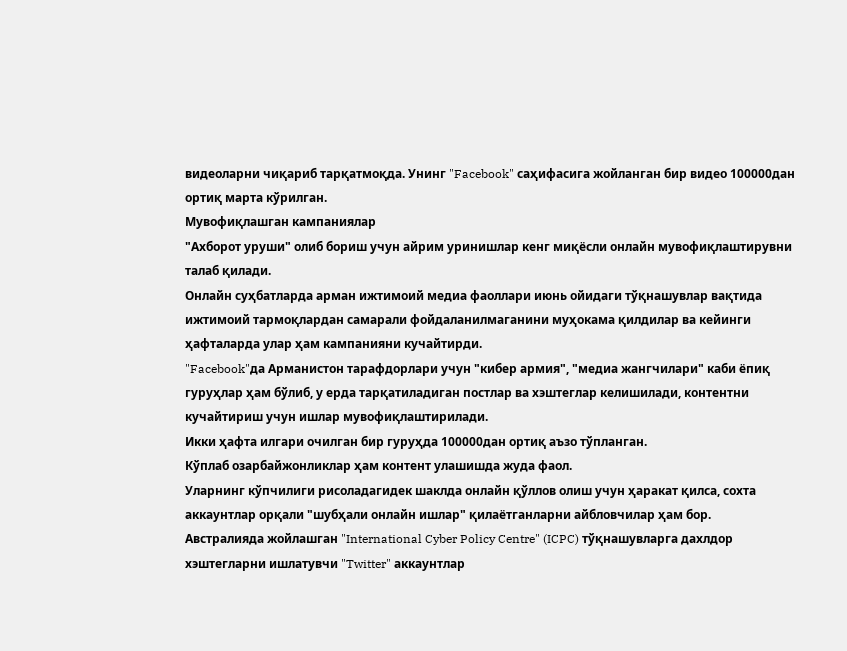видеоларни чиқариб тарқатмоқда. Унинг "Facebook" саҳифасига жойланган бир видео 100000дан ортиқ марта кўрилган.
Мувофиқлашган кампаниялар
"Ахборот уруши" олиб бориш учун айрим уринишлар кенг миқёсли онлайн мувофиқлаштирувни талаб қилади.
Онлайн суҳбатларда арман ижтимоий медиа фаоллари июнь ойидаги тўқнашувлар вақтида ижтимоий тармоқлардан самарали фойдаланилмаганини муҳокама қилдилар ва кейинги ҳафталарда улар ҳам кампанияни кучайтирди.
"Facebook"да Арманистон тарафдорлари учун "кибер армия", "медиа жангчилари" каби ёпиқ гуруҳлар ҳам бўлиб, у ерда тарқатиладиган постлар ва хэштеглар келишилади, контентни кучайтириш учун ишлар мувофиқлаштирилади.
Икки ҳафта илгари очилган бир гуруҳда 100000дан ортиқ аъзо тўпланган.
Кўплаб озарбайжонликлар ҳам контент улашишда жуда фаол.
Уларнинг кўпчилиги рисоладагидек шаклда онлайн қўллов олиш учун ҳаракат қилса, сохта аккаунтлар орқали "шубҳали онлайн ишлар" қилаётганларни айбловчилар ҳам бор.
Австралияда жойлашган "International Cyber Policy Centre" (ICPC) тўқнашувларга дахлдор хэштегларни ишлатувчи "Twitter" аккаунтлар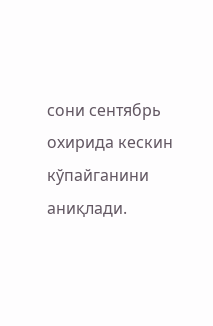сони сентябрь охирида кескин кўпайганини аниқлади.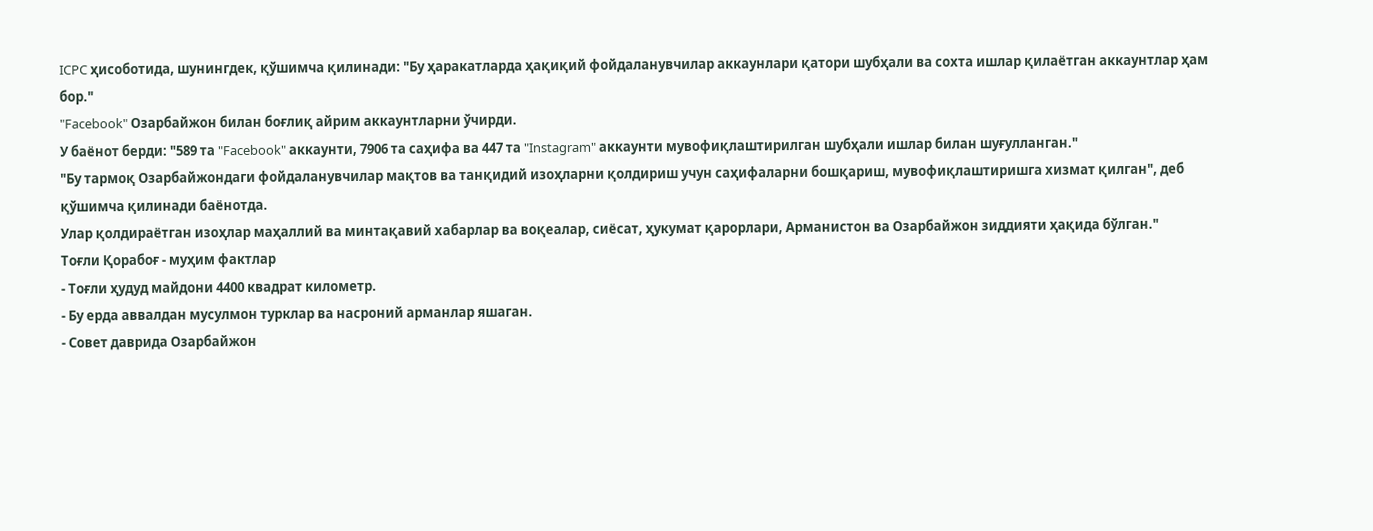ICPC ҳисоботида, шунингдек, қўшимча қилинади: "Бу ҳаракатларда ҳақиқий фойдаланувчилар аккаунлари қатори шубҳали ва сохта ишлар қилаётган аккаунтлар ҳам бор."
"Facebook" Озарбайжон билан боғлиқ айрим аккаунтларни ўчирди.
У баёнот берди: "589 та "Facebook" аккаунти, 7906 та саҳифа ва 447 та "Instagram" аккаунти мувофиқлаштирилган шубҳали ишлар билан шуғулланган."
"Бу тармоқ Озарбайжондаги фойдаланувчилар мақтов ва танқидий изоҳларни қолдириш учун саҳифаларни бошқариш, мувофиқлаштиришга хизмат қилган", деб қўшимча қилинади баёнотда.
Улар қолдираётган изоҳлар маҳаллий ва минтақавий хабарлар ва воқеалар, сиёсат, ҳукумат қарорлари, Арманистон ва Озарбайжон зиддияти ҳақида бўлган."
Тоғли Қорабоғ - муҳим фактлар
- Тоғли ҳудуд майдони 4400 квадрат километр.
- Бу ерда аввалдан мусулмон турклар ва насроний арманлар яшаган.
- Совет даврида Озарбайжон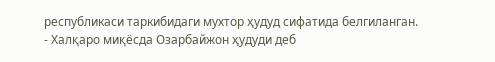республикаси таркибидаги мухтор ҳудуд сифатида белгиланган.
- Халқаро миқёсда Озарбайжон ҳудуди деб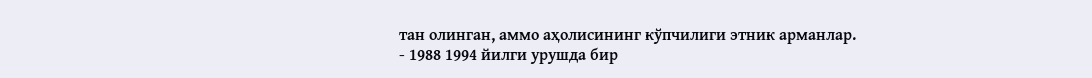тан олинган, аммо аҳолисининг кўпчилиги этник арманлар.
- 1988 1994 йилги урушда бир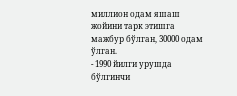миллион одам яшаш жойини тарк этишга мажбур бўлган, 30000 одам ўлган.
- 1990 йилги урушда бўлгинчи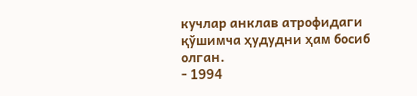кучлар анклав атрофидаги қўшимча ҳудудни ҳам босиб олган.
- 1994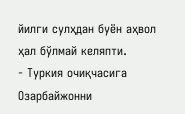йилги сулҳдан буён аҳвол ҳал бўлмай келяпти.
- Туркия очиқчасига Озарбайжонни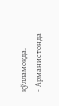қўлламоқда.
- Арманистонда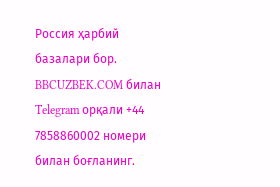Россия ҳарбий базалари бор.
BBCUZBEK.COM билан Telegram орқали +44 7858860002 номери билан боғланинг.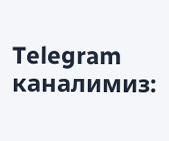Telegram каналимиз: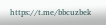https://t.me/bbcuzbek